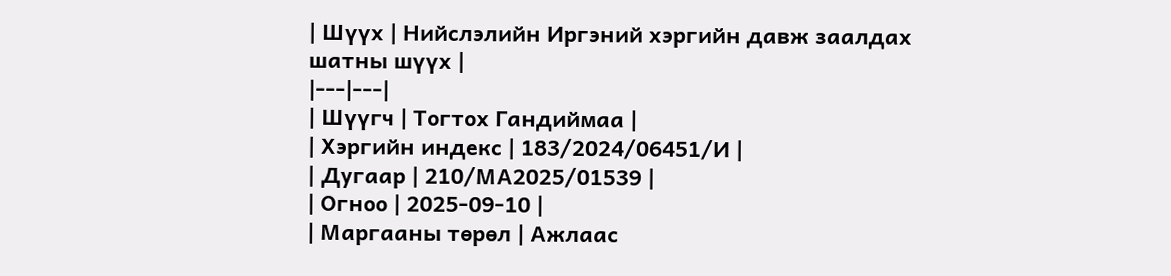| Шүүх | Нийслэлийн Иргэний хэргийн давж заалдах шатны шүүх |
|---|---|
| Шүүгч | Тогтох Гандиймаа |
| Хэргийн индекс | 183/2024/06451/И |
| Дугаар | 210/МА2025/01539 |
| Огноо | 2025-09-10 |
| Маргааны төрөл | Ажлаас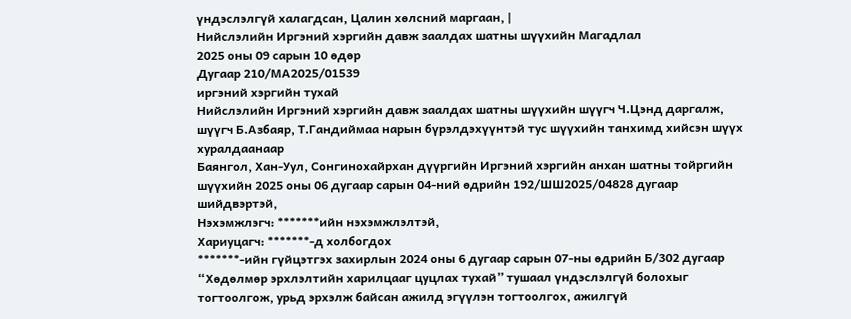үндэслэлгүй халагдсан, Цалин хөлсний маргаан, |
Нийслэлийн Иргэний хэргийн давж заалдах шатны шүүхийн Магадлал
2025 оны 09 сарын 10 өдөр
Дугаар 210/МА2025/01539
иргэний хэргийн тухай
Нийслэлийн Иргэний хэргийн давж заалдах шатны шүүхийн шүүгч Ч.Цэнд даргалж, шүүгч Б.Азбаяр, Т.Гандиймаа нарын бүрэлдэхүүнтэй тус шүүхийн танхимд хийсэн шүүх хуралдаанаар
Баянгол, Хан-Уул, Сонгинохайрхан дүүргийн Иргэний хэргийн анхан шатны тойргийн шүүхийн 2025 оны 06 дугаар сарын 04-ний өдрийн 192/ШШ2025/04828 дугаар шийдвэртэй,
Нэхэмжлэгч: *******ийн нэхэмжлэлтэй,
Хариуцагч: *******-д холбогдох
*******-ийн гүйцэтгэх захирлын 2024 оны 6 дугаар сарын 07-ны өдрийн Б/302 дугаар “Хөдөлмөр эрхлэлтийн харилцааг цуцлах тухай” тушаал үндэслэлгүй болохыг тогтоолгож, урьд эрхэлж байсан ажилд эгүүлэн тогтоолгох, ажилгүй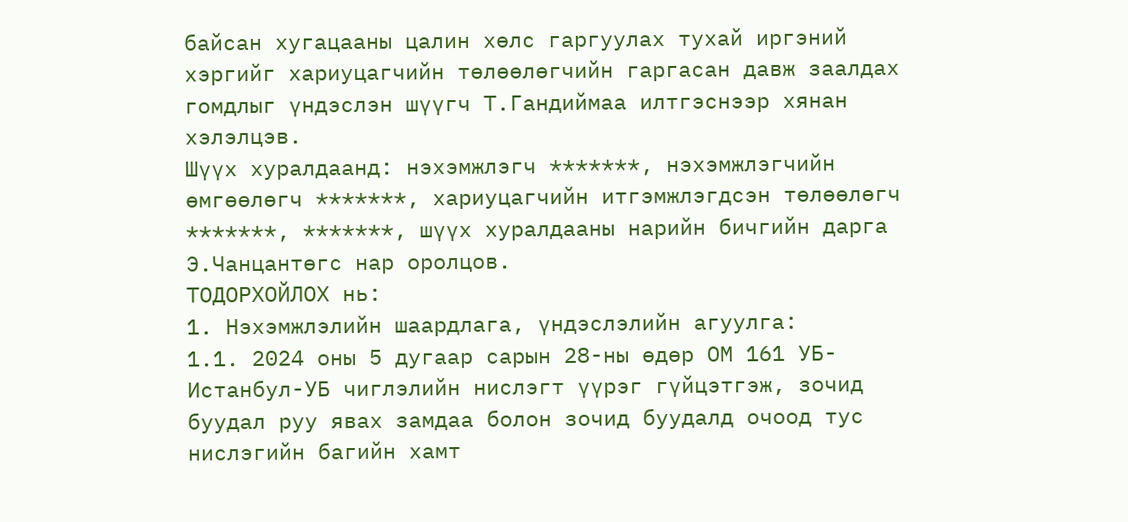байсан хугацааны цалин хөлс гаргуулах тухай иргэний хэргийг хариуцагчийн төлөөлөгчийн гаргасан давж заалдах гомдлыг үндэслэн шүүгч Т.Гандиймаа илтгэснээр хянан хэлэлцэв.
Шүүх хуралдаанд: нэхэмжлэгч *******, нэхэмжлэгчийн өмгөөлөгч *******, хариуцагчийн итгэмжлэгдсэн төлөөлөгч *******, *******, шүүх хуралдааны нарийн бичгийн дарга Э.Чанцантөгс нар оролцов.
ТОДОРХОЙЛОХ нь:
1. Нэхэмжлэлийн шаардлага, үндэслэлийн агуулга:
1.1. 2024 оны 5 дугаар сарын 28-ны өдөр ОМ 161 УБ-Истанбул-УБ чиглэлийн нислэгт үүрэг гүйцэтгэж, зочид буудал руу явах замдаа болон зочид буудалд очоод тус нислэгийн багийн хамт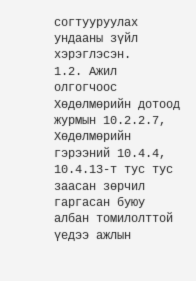согтууруулах ундааны зүйл хэрэглэсэн.
1.2. Ажил олгогчоос Хөдөлмөрийн дотоод журмын 10.2.2.7, Хөдөлмөрийн гэрээний 10.4.4, 10.4.13-т тус тус заасан зөрчил гаргасан буюу албан томилолттой үедээ ажлын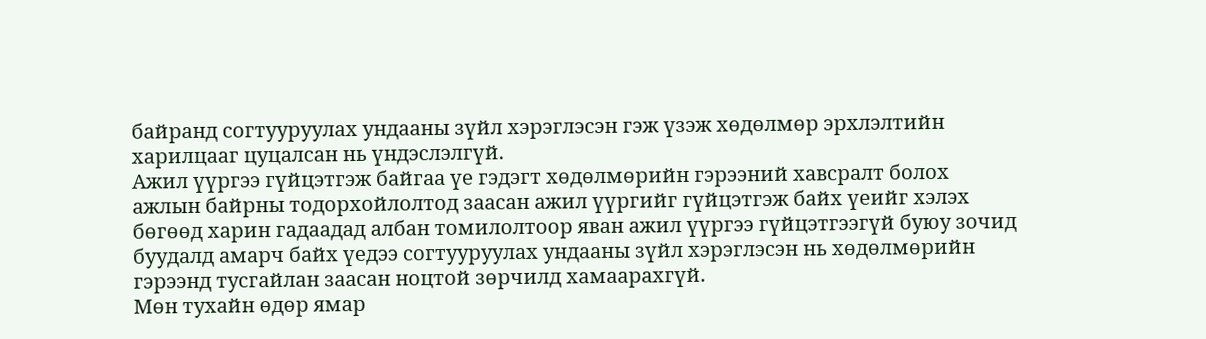байранд согтууруулах ундааны зүйл хэрэглэсэн гэж үзэж хөдөлмөр эрхлэлтийн харилцааг цуцалсан нь үндэслэлгүй.
Ажил үүргээ гүйцэтгэж байгаа үе гэдэгт хөдөлмөрийн гэрээний хавсралт болох ажлын байрны тодорхойлолтод заасан ажил үүргийг гүйцэтгэж байх үеийг хэлэх бөгөөд харин гадаадад албан томилолтоор яван ажил үүргээ гүйцэтгээгүй буюу зочид буудалд амарч байх үедээ согтууруулах ундааны зүйл хэрэглэсэн нь хөдөлмөрийн гэрээнд тусгайлан заасан ноцтой зөрчилд хамаарахгүй.
Мөн тухайн өдөр ямар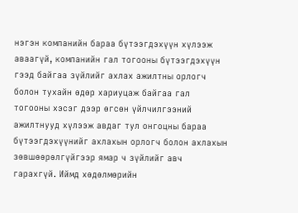нэгэн компанийн бараа бүтээгдэхүүн хүлээж аваагүй, компанийн гал тогооны бүтээгдэхүүн гээд байгаа зүйлийг ахлах ажилтны орлогч болон тухайн өдөр хариуцаж байгаа гал тогооны хэсэг дээр өгсөн үйлчилгээний ажилтнууд хүлээж авдаг тул онгоцны бараа бүтээгдэхүүнийг ахлахын орлогч болон ахлахын зөвшөөрөлгүйгээр ямар ч зүйлийг авч гарахгүй. Иймд хөдөлмөрийн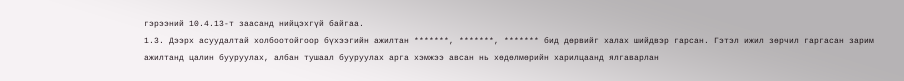гэрээний 10.4.13-т заасанд нийцэхгүй байгаа.
1.3. Дээрх асуудалтай холбоотойгоор бүхээгийн ажилтан *******, *******, ******* бид дөрвийг халах шийдвэр гарсан. Гэтэл ижил зөрчил гаргасан зарим ажилтанд цалин бууруулах, албан тушаал бууруулах арга хэмжээ авсан нь хөдөлмөрийн харилцаанд ялгаварлан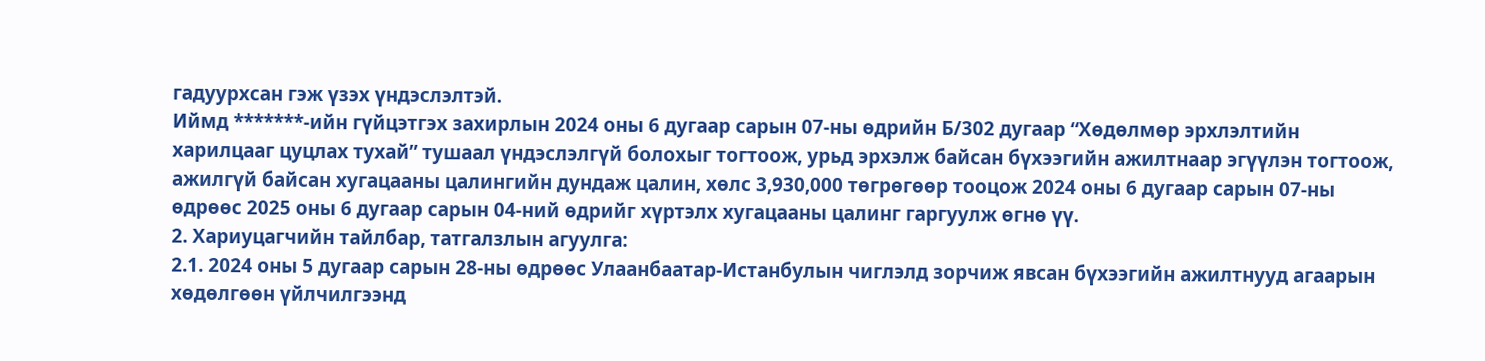гадуурхсан гэж үзэх үндэслэлтэй.
Иймд *******-ийн гүйцэтгэх захирлын 2024 оны 6 дугаар сарын 07-ны өдрийн Б/302 дугаар “Хөдөлмөр эрхлэлтийн харилцааг цуцлах тухай” тушаал үндэслэлгүй болохыг тогтоож, урьд эрхэлж байсан бүхээгийн ажилтнаар эгүүлэн тогтоож, ажилгүй байсан хугацааны цалингийн дундаж цалин, хөлс 3,930,000 төгрөгөөр тооцож 2024 оны 6 дугаар сарын 07-ны өдрөөс 2025 оны 6 дугаар сарын 04-ний өдрийг хүртэлх хугацааны цалинг гаргуулж өгнө үү.
2. Хариуцагчийн тайлбар, татгалзлын агуулга:
2.1. 2024 оны 5 дугаар сарын 28-ны өдрөөс Улаанбаатар-Истанбулын чиглэлд зорчиж явсан бүхээгийн ажилтнууд агаарын хөдөлгөөн үйлчилгээнд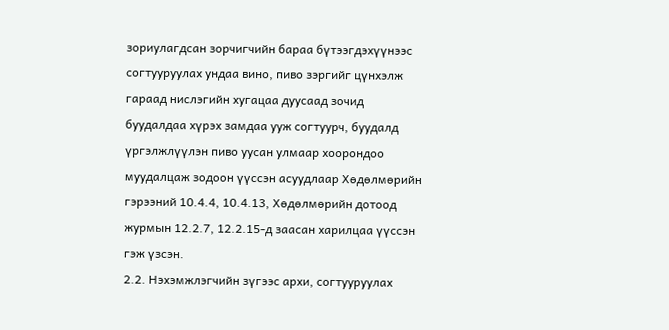зориулагдсан зорчигчийн бараа бүтээгдэхүүнээс согтууруулах ундаа вино, пиво зэргийг цүнхэлж гараад нислэгийн хугацаа дуусаад зочид буудалдаа хүрэх замдаа ууж согтуурч, буудалд үргэлжлүүлэн пиво уусан улмаар хоорондоо муудалцаж зодоон үүссэн асуудлаар Хөдөлмөрийн гэрээний 10.4.4, 10.4.13, Хөдөлмөрийн дотоод журмын 12.2.7, 12.2.15-д заасан харилцаа үүссэн гэж үзсэн.
2.2. Нэхэмжлэгчийн зүгээс архи, согтууруулах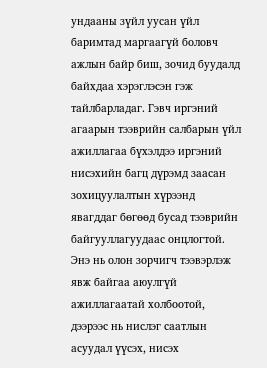ундааны зүйл уусан үйл баримтад маргаагүй боловч ажлын байр биш, зочид буудалд байхдаа хэрэглэсэн гэж тайлбарладаг. Гэвч иргэний агаарын тээврийн салбарын үйл ажиллагаа бүхэлдээ иргэний нисэхийн багц дүрэмд заасан зохицуулалтын хүрээнд явагддаг бөгөөд бусад тээврийн байгууллагуудаас онцлогтой. Энэ нь олон зорчигч тээвэрлэж явж байгаа аюулгүй ажиллагаатай холбоотой, дээрээс нь нислэг саатлын асуудал үүсэх, нисэх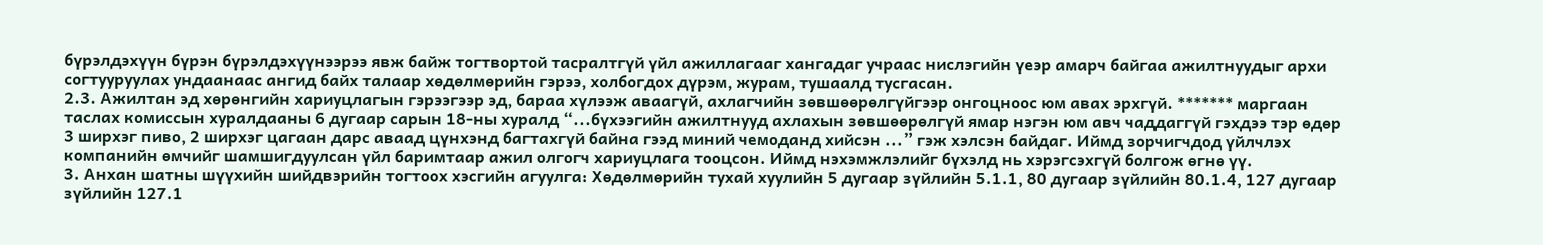бүрэлдэхүүн бүрэн бүрэлдэхүүнээрээ явж байж тогтвортой тасралтгүй үйл ажиллагааг хангадаг учраас нислэгийн үеэр амарч байгаа ажилтнуудыг архи согтууруулах ундаанаас ангид байх талаар хөдөлмөрийн гэрээ, холбогдох дүрэм, журам, тушаалд тусгасан.
2.3. Ажилтан эд хөрөнгийн хариуцлагын гэрээгээр эд, бараа хүлээж аваагүй, ахлагчийн зөвшөөрөлгүйгээр онгоцноос юм авах эрхгүй. ******* маргаан таслах комиссын хуралдааны 6 дугаар сарын 18-ны хуралд “...бүхээгийн ажилтнууд ахлахын зөвшөөрөлгүй ямар нэгэн юм авч чаддаггүй гэхдээ тэр өдөр 3 ширхэг пиво, 2 ширхэг цагаан дарс аваад цүнхэнд багтахгүй байна гээд миний чемоданд хийсэн ...” гэж хэлсэн байдаг. Иймд зорчигчдод үйлчлэх компанийн өмчийг шамшигдуулсан үйл баримтаар ажил олгогч хариуцлага тооцсон. Иймд нэхэмжлэлийг бүхэлд нь хэрэгсэхгүй болгож өгнө үү.
3. Анхан шатны шүүхийн шийдвэрийн тогтоох хэсгийн агуулга: Хөдөлмөрийн тухай хуулийн 5 дугаар зүйлийн 5.1.1, 80 дугаар зүйлийн 80.1.4, 127 дугаар зүйлийн 127.1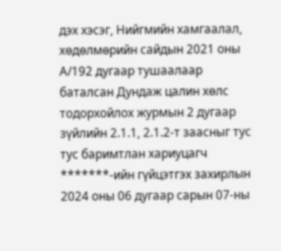дэх хэсэг, Нийгмийн хамгаалал, хөдөлмөрийн сайдын 2021 оны А/192 дугаар тушаалаар баталсан Дундаж цалин хөлс тодорхойлох журмын 2 дугаар зүйлийн 2.1.1, 2.1.2-т заасныг тус тус баримтлан хариуцагч *******-ийн гүйцэтгэх захирлын 2024 оны 06 дугаар сарын 07-ны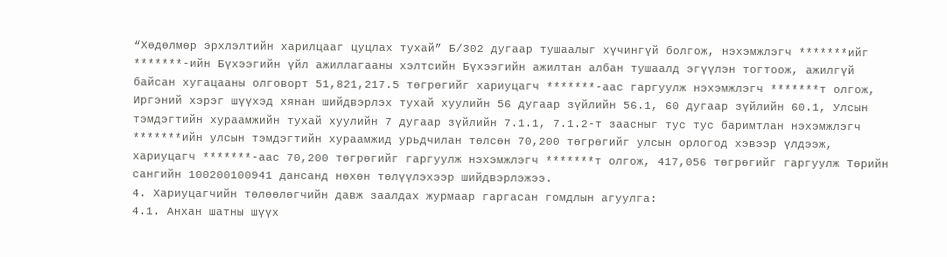“Хөдөлмөр эрхлэлтийн харилцааг цуцлах тухай” Б/302 дугаар тушаалыг хүчингүй болгож, нэхэмжлэгч *******ийг *******-ийн Бүхээгийн үйл ажиллагааны хэлтсийн Бүхээгийн ажилтан албан тушаалд эгүүлэн тогтоож, ажилгүй байсан хугацааны олговорт 51,821,217.5 төгрөгийг хариуцагч *******-аас гаргуулж нэхэмжлэгч *******т олгож, Иргэний хэрэг шүүхэд хянан шийдвэрлэх тухай хуулийн 56 дугаар зүйлийн 56.1, 60 дугаар зүйлийн 60.1, Улсын тэмдэгтийн хураамжийн тухай хуулийн 7 дугаар зүйлийн 7.1.1, 7.1.2-т заасныг тус тус баримтлан нэхэмжлэгч *******ийн улсын тэмдэгтийн хураамжид урьдчилан төлсөн 70,200 төгрөгийг улсын орлогод хэвээр үлдээж, хариуцагч *******-аас 70,200 төгрөгийг гаргуулж нэхэмжлэгч *******т олгож, 417,056 төгрөгийг гаргуулж Төрийн сангийн 100200100941 дансанд нөхөн төлүүлэхээр шийдвэрлэжээ.
4. Хариуцагчийн төлөөлөгчийн давж заалдах журмаар гаргасан гомдлын агуулга:
4.1. Анхан шатны шүүх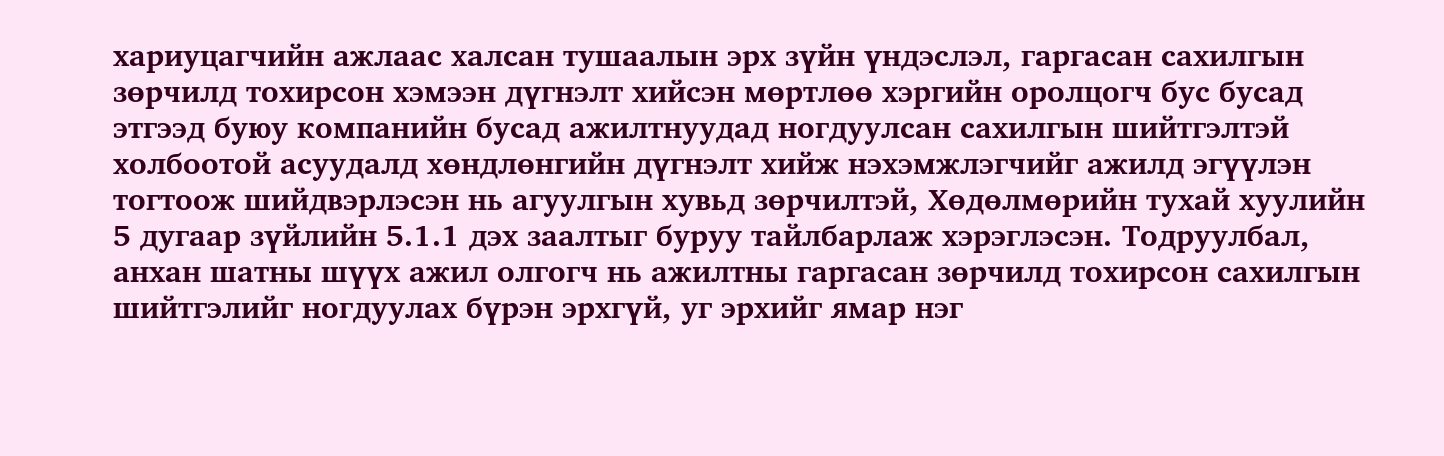хариуцагчийн ажлаас халсан тушаалын эрх зүйн үндэслэл, гаргасан сахилгын зөрчилд тохирсон хэмээн дүгнэлт хийсэн мөртлөө хэргийн оролцогч бус бусад этгээд буюу компанийн бусад ажилтнуудад ногдуулсан сахилгын шийтгэлтэй холбоотой асуудалд хөндлөнгийн дүгнэлт хийж нэхэмжлэгчийг ажилд эгүүлэн тогтоож шийдвэрлэсэн нь агуулгын хувьд зөрчилтэй, Хөдөлмөрийн тухай хуулийн 5 дугаар зүйлийн 5.1.1 дэх заалтыг буруу тайлбарлаж хэрэглэсэн. Тодруулбал, анхан шатны шүүх ажил олгогч нь ажилтны гаргасан зөрчилд тохирсон сахилгын шийтгэлийг ногдуулах бүрэн эрхгүй, уг эрхийг ямар нэг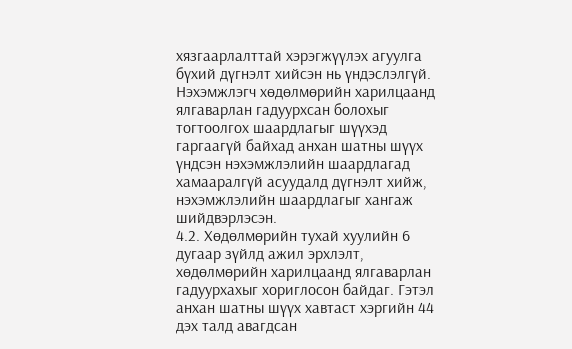хязгаарлалттай хэрэгжүүлэх агуулга бүхий дүгнэлт хийсэн нь үндэслэлгүй.
Нэхэмжлэгч хөдөлмөрийн харилцаанд ялгаварлан гадуурхсан болохыг тогтоолгох шаардлагыг шүүхэд гаргаагүй байхад анхан шатны шүүх үндсэн нэхэмжлэлийн шаардлагад хамааралгүй асуудалд дүгнэлт хийж, нэхэмжлэлийн шаардлагыг хангаж шийдвэрлэсэн.
4.2. Хөдөлмөрийн тухай хуулийн 6 дугаар зүйлд ажил эрхлэлт, хөдөлмөрийн харилцаанд ялгаварлан гадуурхахыг хориглосон байдаг. Гэтэл анхан шатны шүүх хавтаст хэргийн 44 дэх талд авагдсан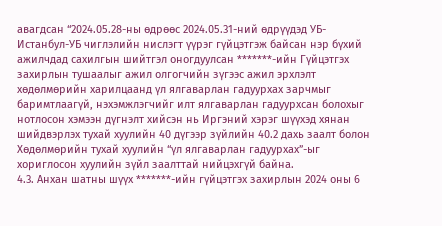авагдсан “2024.05.28-ны өдрөөс 2024.05.31-ний өдрүүдэд УБ-Истанбул-УБ чиглэлийн нислэгт үүрэг гүйцэтгэж байсан нэр бүхий ажилчдад сахилгын шийтгэл оногдуулсан *******-ийн Гүйцэтгэх захирлын тушаалыг ажил олгогчийн зүгээс ажил эрхлэлт хөдөлмөрийн харилцаанд үл ялгаварлан гадуурхах зарчмыг баримтлаагүй, нэхэмжлэгчийг илт ялгаварлан гадуурхсан болохыг нотлосон хэмээн дүгнэлт хийсэн нь Иргэний хэрэг шүүхэд хянан шийдвэрлэх тухай хуулийн 40 дүгээр зүйлийн 40.2 дахь заалт болон Хөдөлмөрийн тухай хуулийн “үл ялгаварлан гадуурхах”-ыг хориглосон хуулийн зүйл заалттай нийцэхгүй байна.
4.3. Анхан шатны шүүх *******-ийн гүйцэтгэх захирлын 2024 оны 6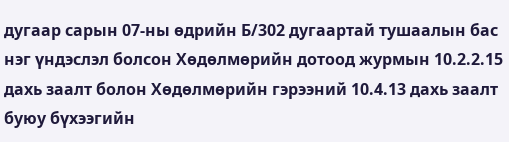дугаар сарын 07-ны өдрийн Б/302 дугаартай тушаалын бас нэг үндэслэл болсон Хөдөлмөрийн дотоод журмын 10.2.2.15 дахь заалт болон Хөдөлмөрийн гэрээний 10.4.13 дахь заалт буюу бүхээгийн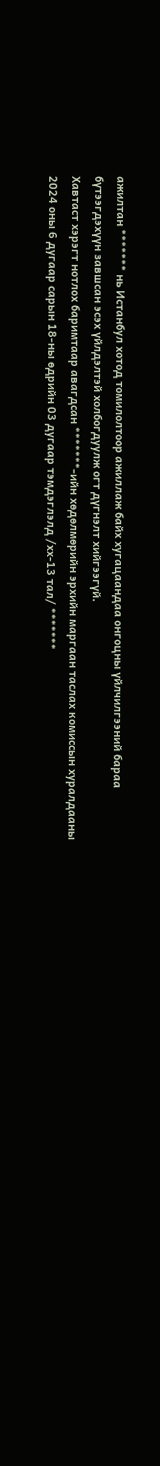ажилтан ******* нь Истанбул хотод томилолтоор ажиллаж байх хугацаандаа онгоцны үйлчилгээний бараа бүтээгдэхүүн завшсан эсэх үйлдэлтэй холбогдуулж огт дүгнэлт хийгээгүй.
Хавтаст хэрэгт нотлох баримтаар авагдсан *******-ийн хөдөлмөрийн эрхийн маргаан таслах комиссын хуралдааны 2024 оны 6 дугаар сарын 18-ны өдрийн 03 дугаар тэмдэглэлд /хх-13 тал/ *******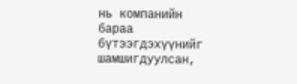нь компанийн бараа бүтээгдэхүүнийг шамшигдуулсан,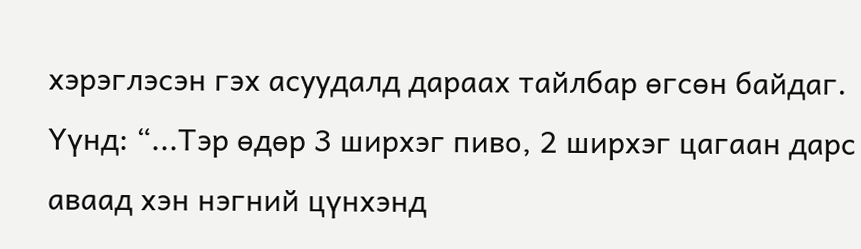хэрэглэсэн гэх асуудалд дараах тайлбар өгсөн байдаг. Үүнд: “...Тэр өдөр 3 ширхэг пиво, 2 ширхэг цагаан дарс аваад хэн нэгний цүнхэнд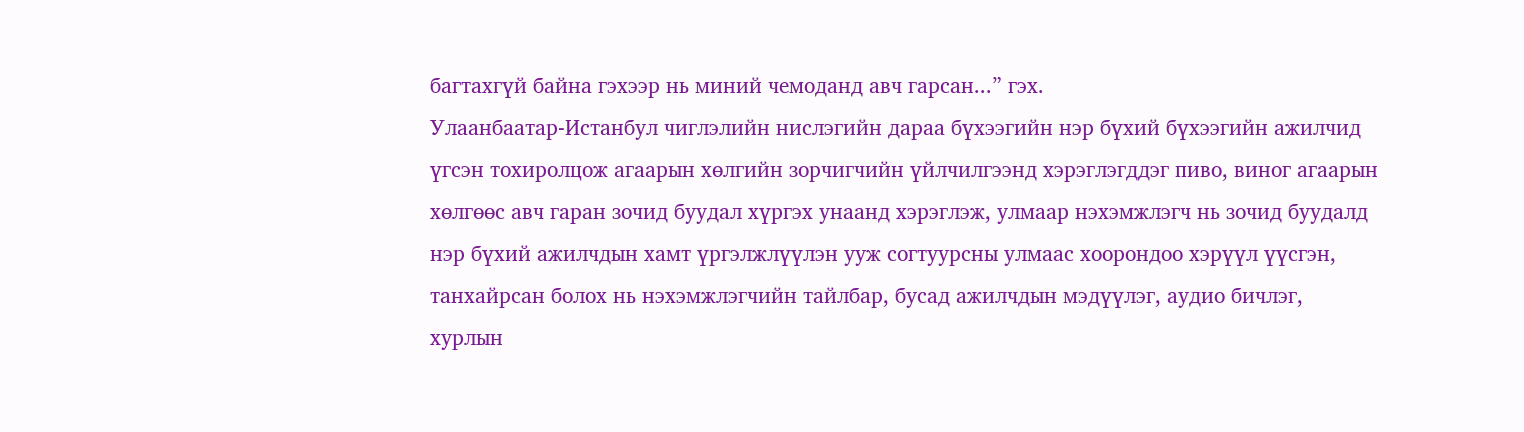багтахгүй байна гэхээр нь миний чемоданд авч гарсан...” гэх.
Улаанбаатар-Истанбул чиглэлийн нислэгийн дараа бүхээгийн нэр бүхий бүхээгийн ажилчид үгсэн тохиролцож агаарын хөлгийн зорчигчийн үйлчилгээнд хэрэглэгддэг пиво, виног агаарын хөлгөөс авч гаран зочид буудал хүргэх унаанд хэрэглэж, улмаар нэхэмжлэгч нь зочид буудалд нэр бүхий ажилчдын хамт үргэлжлүүлэн ууж согтуурсны улмаас хоорондоо хэрүүл үүсгэн, танхайрсан болох нь нэхэмжлэгчийн тайлбар, бусад ажилчдын мэдүүлэг, аудио бичлэг, хурлын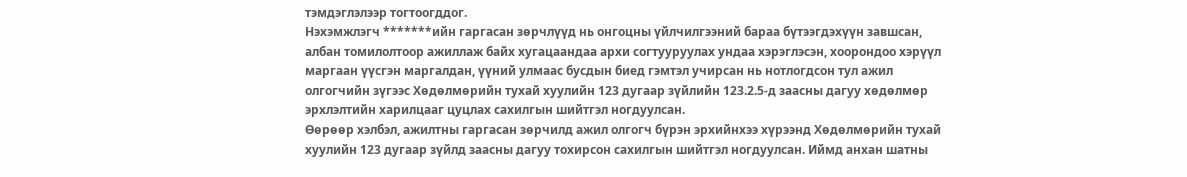тэмдэглэлээр тогтоогддог.
Нэхэмжлэгч *******ийн гаргасан зөрчлүүд нь онгоцны үйлчилгээний бараа бүтээгдэхүүн завшсан, албан томилолтоор ажиллаж байх хугацаандаа архи согтууруулах ундаа хэрэглэсэн, хоорондоо хэрүүл маргаан үүсгэн маргалдан, үүний улмаас бусдын биед гэмтэл учирсан нь нотлогдсон тул ажил олгогчийн зүгээс Хөдөлмөрийн тухай хуулийн 123 дугаар зүйлийн 123.2.5-д заасны дагуу хөдөлмөр эрхлэлтийн харилцааг цуцлах сахилгын шийтгэл ногдуулсан.
Өөрөөр хэлбэл, ажилтны гаргасан зөрчилд ажил олгогч бүрэн эрхийнхээ хүрээнд Хөдөлмөрийн тухай хуулийн 123 дугаар зүйлд заасны дагуу тохирсон сахилгын шийтгэл ногдуулсан. Иймд анхан шатны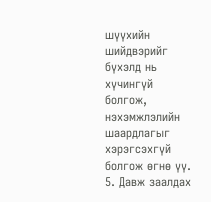шүүхийн шийдвэрийг бүхэлд нь хүчингүй болгож, нэхэмжлэлийн шаардлагыг хэрэгсэхгүй болгож өгнө үү.
5. Давж заалдах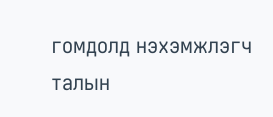гомдолд нэхэмжлэгч талын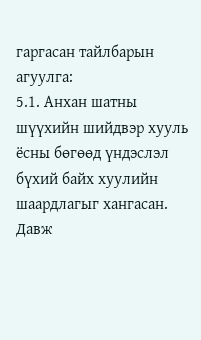гаргасан тайлбарын агуулга:
5.1. Анхан шатны шүүхийн шийдвэр хууль ёсны бөгөөд үндэслэл бүхий байх хуулийн шаардлагыг хангасан. Давж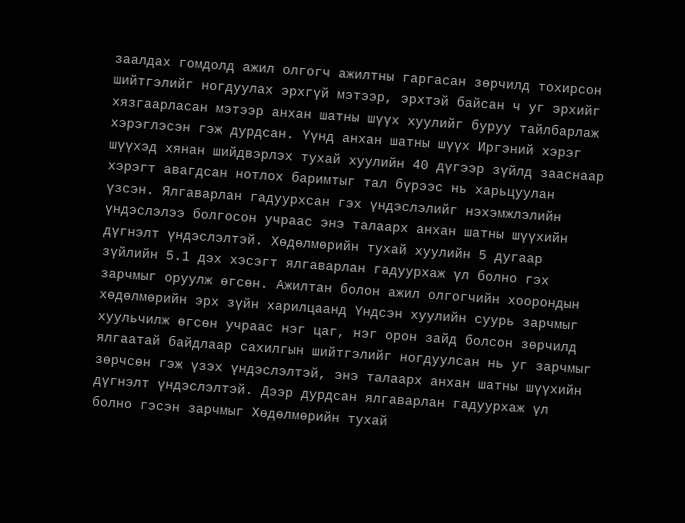заалдах гомдолд ажил олгогч ажилтны гаргасан зөрчилд тохирсон шийтгэлийг ногдуулах эрхгүй мэтээр, эрхтэй байсан ч уг эрхийг хязгаарласан мэтээр анхан шатны шүүх хуулийг буруу тайлбарлаж хэрэглэсэн гэж дурдсан. Үүнд анхан шатны шүүх Иргэний хэрэг шүүхэд хянан шийдвэрлэх тухай хуулийн 40 дүгээр зүйлд зааснаар хэрэгт авагдсан нотлох баримтыг тал бүрээс нь харьцуулан үзсэн. Ялгаварлан гадуурхсан гэх үндэслэлийг нэхэмжлэлийн үндэслэлээ болгосон учраас энэ талаарх анхан шатны шүүхийн дүгнэлт үндэслэлтэй. Хөдөлмөрийн тухай хуулийн 5 дугаар зүйлийн 5.1 дэх хэсэгт ялгаварлан гадуурхаж үл болно гэх зарчмыг оруулж өгсөн. Ажилтан болон ажил олгогчийн хоорондын хөдөлмөрийн эрх зүйн харилцаанд Үндсэн хуулийн суурь зарчмыг хуульчилж өгсөн учраас нэг цаг, нэг орон зайд болсон зөрчилд ялгаатай байдлаар сахилгын шийтгэлийг ногдуулсан нь уг зарчмыг зөрчсөн гэж үзэх үндэслэлтэй, энэ талаарх анхан шатны шүүхийн дүгнэлт үндэслэлтэй. Дээр дурдсан ялгаварлан гадуурхаж үл болно гэсэн зарчмыг Хөдөлмөрийн тухай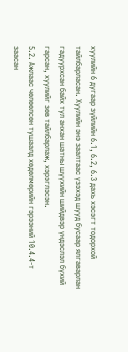хуулийн 6 дугаар зүйлийн 6.1, 6.2, 6.3 дахь хэсэгт тодорхой тайлбарласан. Хуулийн энэ заалтаас үзэхэд шууд бусаар ялгаварлан гадуурхсан байх тул анхан шатны шүүхийн шийдвэр үндэслэл бүхий гарсан, хуулийг зөв тайлбарлаж, хэрэглэсэн.
5.2. Ажлаас чөлөөлсөн тушаалд хөдөлмөрийн гэрээний 10.4.4-т заасан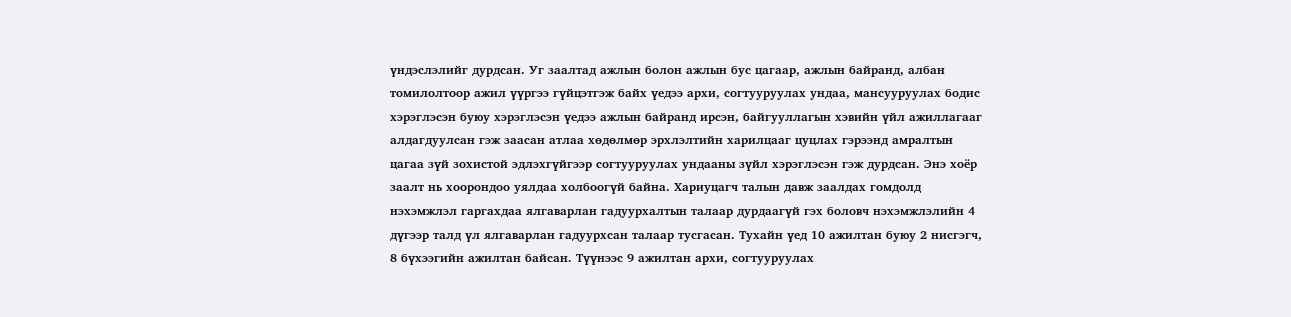үндэслэлийг дурдсан. Уг заалтад ажлын болон ажлын бус цагаар, ажлын байранд, албан томилолтоор ажил үүргээ гүйцэтгэж байх үедээ архи, согтууруулах ундаа, мансууруулах бодис хэрэглэсэн буюу хэрэглэсэн үедээ ажлын байранд ирсэн, байгууллагын хэвийн үйл ажиллагааг алдагдуулсан гэж заасан атлаа хөдөлмөр эрхлэлтийн харилцааг цуцлах гэрээнд амралтын цагаа зүй зохистой эдлэхгүйгээр согтууруулах ундааны зүйл хэрэглэсэн гэж дурдсан. Энэ хоёр заалт нь хоорондоо уялдаа холбоогүй байна. Хариуцагч талын давж заалдах гомдолд нэхэмжлэл гаргахдаа ялгаварлан гадуурхалтын талаар дурдаагүй гэх боловч нэхэмжлэлийн 4 дүгээр талд үл ялгаварлан гадуурхсан талаар тусгасан. Тухайн үед 10 ажилтан буюу 2 нисгэгч, 8 бүхээгийн ажилтан байсан. Түүнээс 9 ажилтан архи, согтууруулах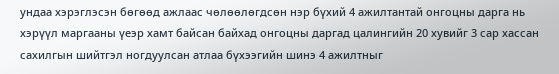ундаа хэрэглэсэн бөгөөд ажлаас чөлөөлөгдсөн нэр бүхий 4 ажилтантай онгоцны дарга нь хэрүүл маргааны үеэр хамт байсан байхад онгоцны даргад цалингийн 20 хувийг 3 сар хассан сахилгын шийтгэл ногдуулсан атлаа бүхээгийн шинэ 4 ажилтныг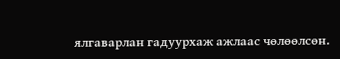ялгаварлан гадуурхаж ажлаас чөлөөлсөн.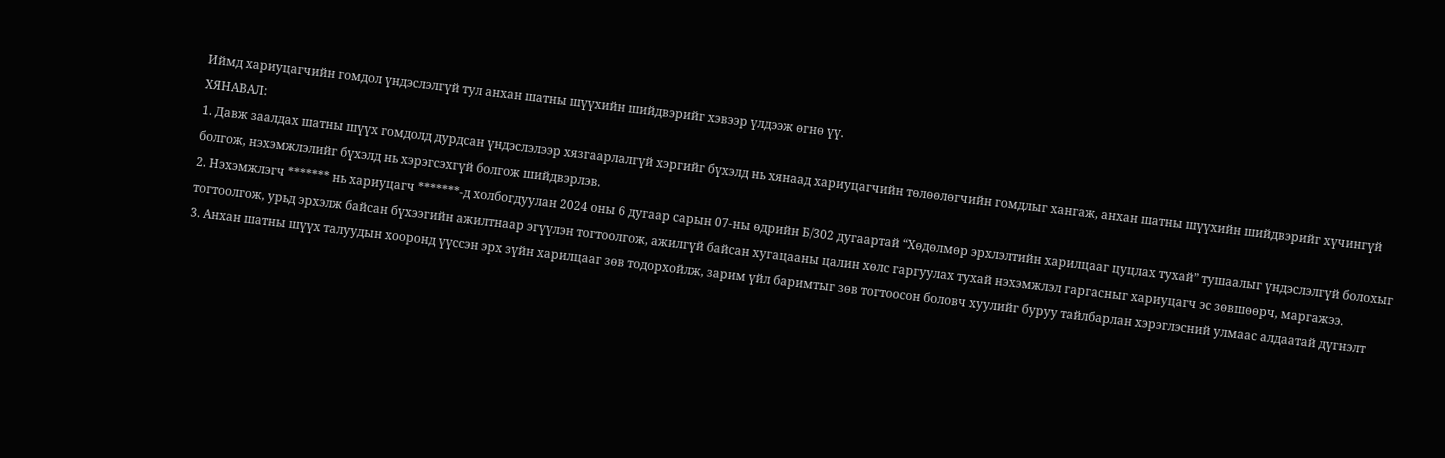Иймд хариуцагчийн гомдол үндэслэлгүй тул анхан шатны шүүхийн шийдвэрийг хэвээр үлдээж өгнө үү.
ХЯНАВАЛ:
1. Давж заалдах шатны шүүх гомдолд дурдсан үндэслэлээр хязгаарлалгүй хэргийг бүхэлд нь хянаад хариуцагчийн төлөөлөгчийн гомдлыг хангаж, анхан шатны шүүхийн шийдвэрийг хүчингүй болгож, нэхэмжлэлийг бүхэлд нь хэрэгсэхгүй болгож шийдвэрлэв.
2. Нэхэмжлэгч ******* нь хариуцагч *******-д холбогдуулан 2024 оны 6 дугаар сарын 07-ны өдрийн Б/302 дугаартай “Хөдөлмөр эрхлэлтийн харилцааг цуцлах тухай” тушаалыг үндэслэлгүй болохыг тогтоолгож, урьд эрхэлж байсан бүхээгийн ажилтнаар эгүүлэн тогтоолгож, ажилгүй байсан хугацааны цалин хөлс гаргуулах тухай нэхэмжлэл гаргасныг хариуцагч эс зөвшөөрч, маргажээ.
3. Анхан шатны шүүх талуудын хооронд үүссэн эрх зүйн харилцааг зөв тодорхойлж, зарим үйл баримтыг зөв тогтоосон боловч хуулийг буруу тайлбарлан хэрэглэсний улмаас алдаатай дүгнэлт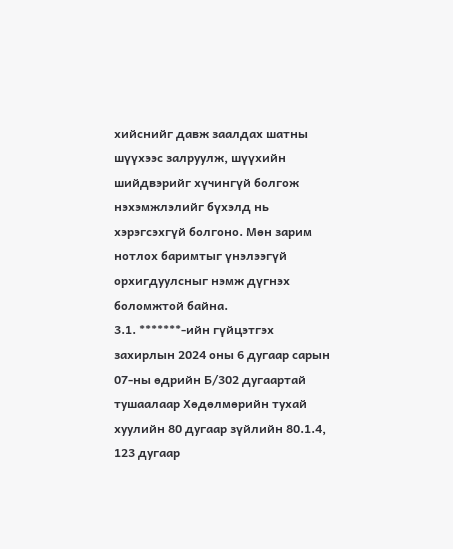хийснийг давж заалдах шатны шүүхээс залруулж, шүүхийн шийдвэрийг хүчингүй болгож нэхэмжлэлийг бүхэлд нь хэрэгсэхгүй болгоно. Мөн зарим нотлох баримтыг үнэлээгүй орхигдуулсныг нэмж дүгнэх боломжтой байна.
3.1. *******-ийн гүйцэтгэх захирлын 2024 оны 6 дугаар сарын 07-ны өдрийн Б/302 дугаартай тушаалаар Хөдөлмөрийн тухай хуулийн 80 дугаар зүйлийн 80.1.4, 123 дугаар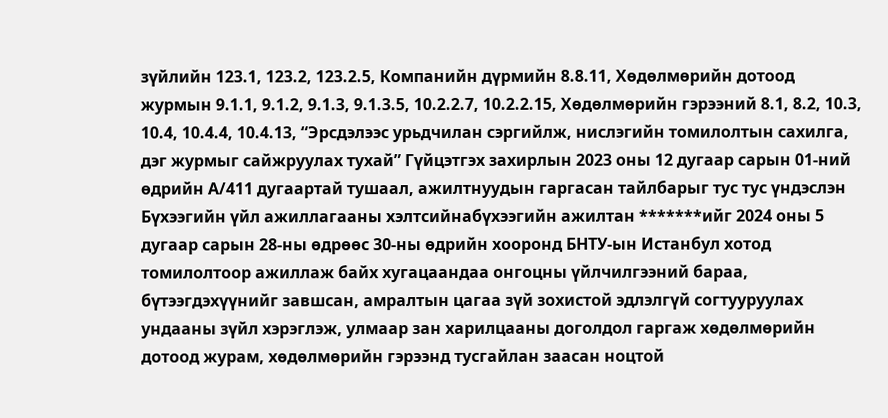зүйлийн 123.1, 123.2, 123.2.5, Компанийн дүрмийн 8.8.11, Хөдөлмөрийн дотоод журмын 9.1.1, 9.1.2, 9.1.3, 9.1.3.5, 10.2.2.7, 10.2.2.15, Хөдөлмөрийн гэрээний 8.1, 8.2, 10.3, 10.4, 10.4.4, 10.4.13, “Эрсдэлээс урьдчилан сэргийлж, нислэгийн томилолтын сахилга, дэг журмыг сайжруулах тухай” Гүйцэтгэх захирлын 2023 оны 12 дугаар сарын 01-ний өдрийн А/411 дугаартай тушаал, ажилтнуудын гаргасан тайлбарыг тус тус үндэслэн Бүхээгийн үйл ажиллагааны хэлтсийнабүхээгийн ажилтан *******ийг 2024 оны 5 дугаар сарын 28-ны өдрөөс 30-ны өдрийн хооронд БНТУ-ын Истанбул хотод томилолтоор ажиллаж байх хугацаандаа онгоцны үйлчилгээний бараа, бүтээгдэхүүнийг завшсан, амралтын цагаа зүй зохистой эдлэлгүй согтууруулах ундааны зүйл хэрэглэж, улмаар зан харилцааны доголдол гаргаж хөдөлмөрийн дотоод журам, хөдөлмөрийн гэрээнд тусгайлан заасан ноцтой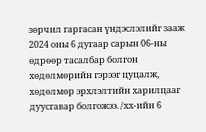зөрчил гаргасан үндэслэлийг зааж 2024 оны 6 дугаар сарын 06-ны өдрөөр тасалбар болгон хөдөлмөрийн гэрээг цуцалж, хөдөлмөр эрхлэлтийн харилцааг дуусгавар болгожээ. /хх-ийн 6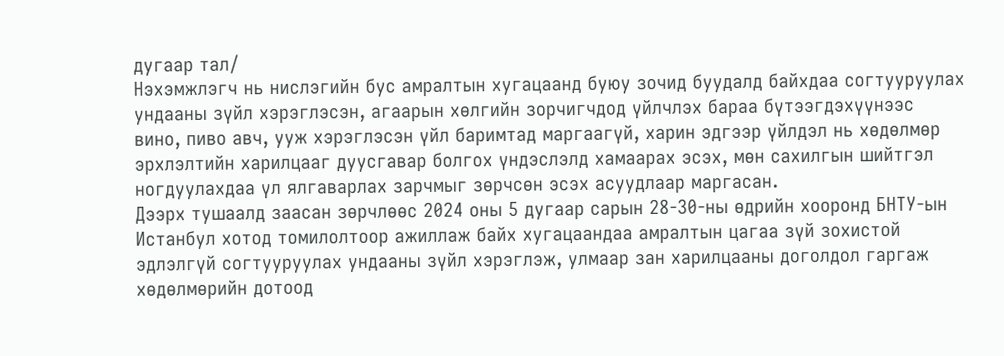дугаар тал/
Нэхэмжлэгч нь нислэгийн бус амралтын хугацаанд буюу зочид буудалд байхдаа согтууруулах ундааны зүйл хэрэглэсэн, агаарын хөлгийн зорчигчдод үйлчлэх бараа бүтээгдэхүүнээс вино, пиво авч, ууж хэрэглэсэн үйл баримтад маргаагүй, харин эдгээр үйлдэл нь хөдөлмөр эрхлэлтийн харилцааг дуусгавар болгох үндэслэлд хамаарах эсэх, мөн сахилгын шийтгэл ногдуулахдаа үл ялгаварлах зарчмыг зөрчсөн эсэх асуудлаар маргасан.
Дээрх тушаалд заасан зөрчлөөс 2024 оны 5 дугаар сарын 28-30-ны өдрийн хооронд БНТУ-ын Истанбул хотод томилолтоор ажиллаж байх хугацаандаа амралтын цагаа зүй зохистой эдлэлгүй согтууруулах ундааны зүйл хэрэглэж, улмаар зан харилцааны доголдол гаргаж хөдөлмөрийн дотоод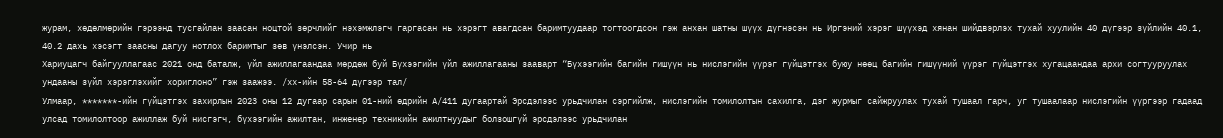журам, хөдөлмөрийн гэрээнд тусгайлан заасан ноцтой зөрчлийг нэхэмжлэгч гаргасан нь хэрэгт авагдсан баримтуудаар тогтоогдсон гэж анхан шатны шүүх дүгнэсэн нь Иргэний хэрэг шүүхэд хянан шийдвэрлэх тухай хуулийн 40 дүгээр зүйлийн 40.1, 40.2 дахь хэсэгт заасны дагуу нотлох баримтыг зөв үнэлсэн. Учир нь
Хариуцагч байгууллагаас 2021 онд баталж, үйл ажиллагаандаа мөрдөж буй Бүхээгийн үйл ажиллагааны зааварт “Бүхээгийн багийн гишүүн нь нислэгийн үүрэг гүйцэтгэх буюу нөөц багийн гишүүний үүрэг гүйцэтгэх хугацаандаа архи согтууруулах ундааны зүйл хэрэглэхийг хориглоно” гэж заажээ. /хх-ийн 58-64 дүгээр тал/
Улмаар, *******-ийн гүйцэтгэх захирлын 2023 оны 12 дугаар сарын 01-ний өдрийн А/411 дугаартай Эрсдэлээс урьдчилан сэргийлж, нислэгийн томилолтын сахилга, дэг журмыг сайжруулах тухай тушаал гарч, уг тушаалаар нислэгийн үүргээр гадаад улсад томилолтоор ажиллаж буй нисгэгч, бүхээгийн ажилтан, инженер техникийн ажилтнуудыг болзошгүй эрсдэлээс урьдчилан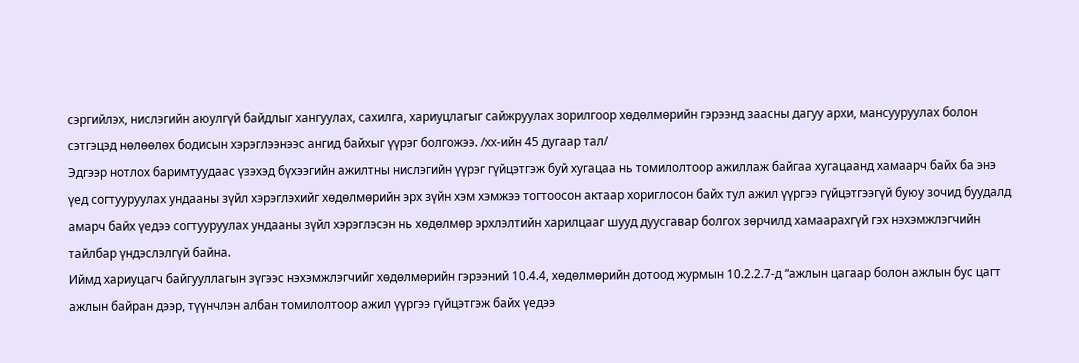сэргийлэх, нислэгийн аюулгүй байдлыг хангуулах, сахилга, хариуцлагыг сайжруулах зорилгоор хөдөлмөрийн гэрээнд заасны дагуу архи, мансууруулах болон сэтгэцэд нөлөөлөх бодисын хэрэглээнээс ангид байхыг үүрэг болгожээ. /хх-ийн 45 дугаар тал/
Эдгээр нотлох баримтуудаас үзэхэд бүхээгийн ажилтны нислэгийн үүрэг гүйцэтгэж буй хугацаа нь томилолтоор ажиллаж байгаа хугацаанд хамаарч байх ба энэ үед согтууруулах ундааны зүйл хэрэглэхийг хөдөлмөрийн эрх зүйн хэм хэмжээ тогтоосон актаар хориглосон байх тул ажил үүргээ гүйцэтгээгүй буюу зочид буудалд амарч байх үедээ согтууруулах ундааны зүйл хэрэглэсэн нь хөдөлмөр эрхлэлтийн харилцааг шууд дуусгавар болгох зөрчилд хамаарахгүй гэх нэхэмжлэгчийн тайлбар үндэслэлгүй байна.
Иймд хариуцагч байгууллагын зүгээс нэхэмжлэгчийг хөдөлмөрийн гэрээний 10.4.4, хөдөлмөрийн дотоод журмын 10.2.2.7-д “ажлын цагаар болон ажлын бус цагт ажлын байран дээр, түүнчлэн албан томилолтоор ажил үүргээ гүйцэтгэж байх үедээ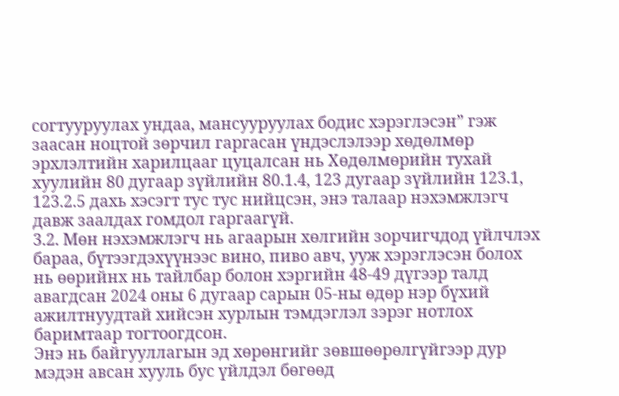согтууруулах ундаа, мансууруулах бодис хэрэглэсэн” гэж заасан ноцтой зөрчил гаргасан үндэслэлээр хөдөлмөр эрхлэлтийн харилцааг цуцалсан нь Хөдөлмөрийн тухай хуулийн 80 дугаар зүйлийн 80.1.4, 123 дугаар зүйлийн 123.1, 123.2.5 дахь хэсэгт тус тус нийцсэн, энэ талаар нэхэмжлэгч давж заалдах гомдол гаргаагүй.
3.2. Мөн нэхэмжлэгч нь агаарын хөлгийн зорчигчдод үйлчлэх бараа, бүтээгдэхүүнээс вино, пиво авч, ууж хэрэглэсэн болох нь өөрийнх нь тайлбар болон хэргийн 48-49 дүгээр талд авагдсан 2024 оны 6 дугаар сарын 05-ны өдөр нэр бүхий ажилтнуудтай хийсэн хурлын тэмдэглэл зэрэг нотлох баримтаар тогтоогдсон.
Энэ нь байгууллагын эд хөрөнгийг зөвшөөрөлгүйгээр дур мэдэн авсан хууль бус үйлдэл бөгөөд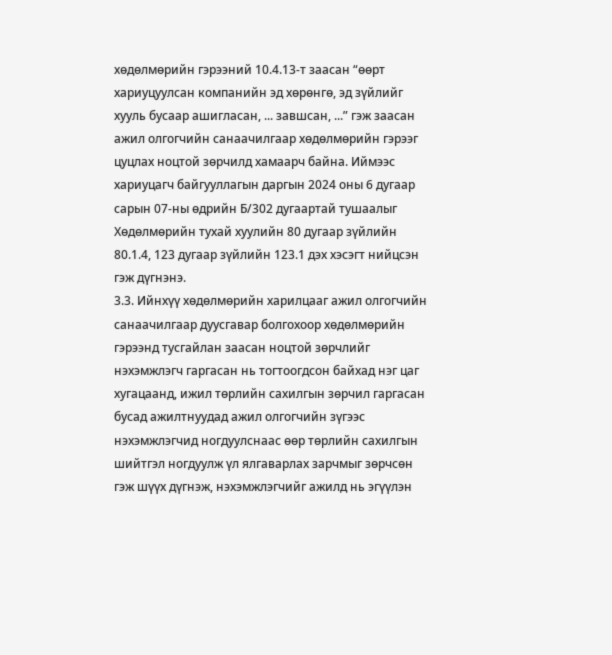хөдөлмөрийн гэрээний 10.4.13-т заасан “өөрт хариуцуулсан компанийн эд хөрөнгө, эд зүйлийг хууль бусаар ашигласан, ... завшсан, ...” гэж заасан ажил олгогчийн санаачилгаар хөдөлмөрийн гэрээг цуцлах ноцтой зөрчилд хамаарч байна. Иймээс хариуцагч байгууллагын даргын 2024 оны 6 дугаар сарын 07-ны өдрийн Б/302 дугаартай тушаалыг Хөдөлмөрийн тухай хуулийн 80 дугаар зүйлийн 80.1.4, 123 дугаар зүйлийн 123.1 дэх хэсэгт нийцсэн гэж дүгнэнэ.
3.3. Ийнхүү хөдөлмөрийн харилцааг ажил олгогчийн санаачилгаар дуусгавар болгохоор хөдөлмөрийн гэрээнд тусгайлан заасан ноцтой зөрчлийг нэхэмжлэгч гаргасан нь тогтоогдсон байхад нэг цаг хугацаанд, ижил төрлийн сахилгын зөрчил гаргасан бусад ажилтнуудад ажил олгогчийн зүгээс нэхэмжлэгчид ногдуулснаас өөр төрлийн сахилгын шийтгэл ногдуулж үл ялгаварлах зарчмыг зөрчсөн гэж шүүх дүгнэж, нэхэмжлэгчийг ажилд нь эгүүлэн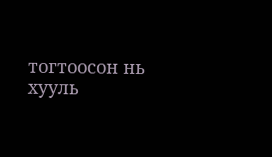тогтоосон нь хууль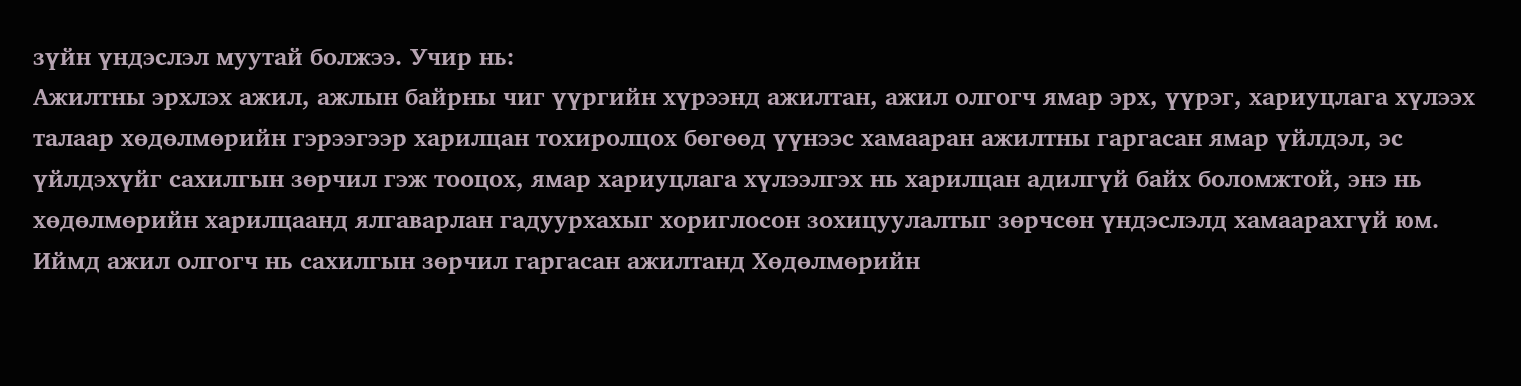зүйн үндэслэл муутай болжээ. Учир нь:
Ажилтны эрхлэх ажил, ажлын байрны чиг үүргийн хүрээнд ажилтан, ажил олгогч ямар эрх, үүрэг, хариуцлага хүлээх талаар хөдөлмөрийн гэрээгээр харилцан тохиролцох бөгөөд үүнээс хамааран ажилтны гаргасан ямар үйлдэл, эс үйлдэхүйг сахилгын зөрчил гэж тооцох, ямар хариуцлага хүлээлгэх нь харилцан адилгүй байх боломжтой, энэ нь хөдөлмөрийн харилцаанд ялгаварлан гадуурхахыг хориглосон зохицуулалтыг зөрчсөн үндэслэлд хамаарахгүй юм.
Иймд ажил олгогч нь сахилгын зөрчил гаргасан ажилтанд Хөдөлмөрийн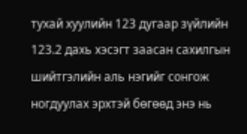тухай хуулийн 123 дугаар зүйлийн 123.2 дахь хэсэгт заасан сахилгын шийтгэлийн аль нэгийг сонгож ногдуулах эрхтэй бөгөөд энэ нь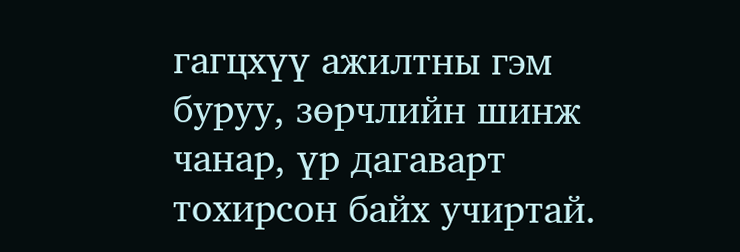гагцхүү ажилтны гэм буруу, зөрчлийн шинж чанар, үр дагаварт тохирсон байх учиртай.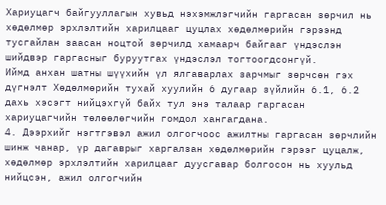Хариуцагч байгууллагын хувьд нэхэмжлэгчийн гаргасан зөрчил нь хөдөлмөр эрхлэлтийн харилцааг цуцлах хөдөлмөрийн гэрээнд тусгайлан заасан ноцтой зөрчилд хамаарч байгааг үндэслэн шийдвэр гаргасныг буруутгах үндэслэл тогтоогдсонгүй.
Иймд анхан шатны шүүхийн үл ялгаварлах зарчмыг зөрчсөн гэх дүгнэлт Хөдөлмөрийн тухай хуулийн 6 дугаар зүйлийн 6.1, 6.2 дахь хэсэгт нийцэхгүй байх тул энэ талаар гаргасан хариуцагчийн төлөөлөгчийн гомдол хангагдана.
4. Дээрхийг нэгтгэвэл ажил олгогчоос ажилтны гаргасан зөрчлийн шинж чанар, үр дагаврыг харгалзан хөдөлмөрийн гэрээг цуцалж, хөдөлмөр эрхлэлтийн харилцааг дуусгавар болгосон нь хуульд нийцсэн, ажил олгогчийн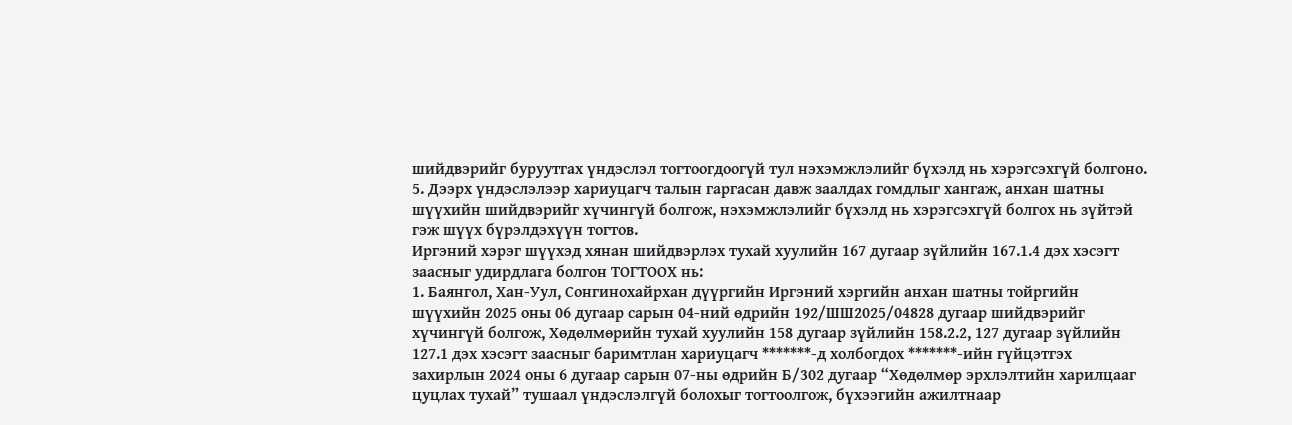шийдвэрийг буруутгах үндэслэл тогтоогдоогүй тул нэхэмжлэлийг бүхэлд нь хэрэгсэхгүй болгоно.
5. Дээрх үндэслэлээр хариуцагч талын гаргасан давж заалдах гомдлыг хангаж, анхан шатны шүүхийн шийдвэрийг хүчингүй болгож, нэхэмжлэлийг бүхэлд нь хэрэгсэхгүй болгох нь зүйтэй гэж шүүх бүрэлдэхүүн тогтов.
Иргэний хэрэг шүүхэд хянан шийдвэрлэх тухай хуулийн 167 дугаар зүйлийн 167.1.4 дэх хэсэгт заасныг удирдлага болгон ТОГТООХ нь:
1. Баянгол, Хан-Уул, Сонгинохайрхан дүүргийн Иргэний хэргийн анхан шатны тойргийн шүүхийн 2025 оны 06 дугаар сарын 04-ний өдрийн 192/ШШ2025/04828 дугаар шийдвэрийг хүчингүй болгож, Хөдөлмөрийн тухай хуулийн 158 дугаар зүйлийн 158.2.2, 127 дугаар зүйлийн 127.1 дэх хэсэгт заасныг баримтлан хариуцагч *******-д холбогдох *******-ийн гүйцэтгэх захирлын 2024 оны 6 дугаар сарын 07-ны өдрийн Б/302 дугаар “Хөдөлмөр эрхлэлтийн харилцааг цуцлах тухай” тушаал үндэслэлгүй болохыг тогтоолгож, бүхээгийн ажилтнаар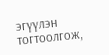эгүүлэн тогтоолгож,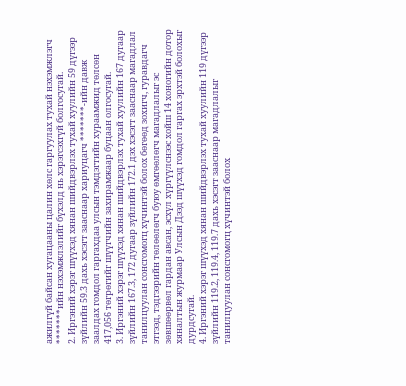ажилгүй байсан хугацааны цалин хөлс гаргуулах тухай нэхэмжлэгч *******ийн нэхэмжлэлийг бүхэлд нь хэрэгсэхгүй болгосугай.
2. Иргэний хэрэг шүүхэд хянан шийдвэрлэх тухай хуулийн 59 дүгээр зүйлийн 59.3 дахь хэсэгт зааснаар хариуцагч *******-ийн давж заалдах гомдол гаргахдаа улсын тэмдэгтийн хураамжид төлсөн 417,056 төгрөгийг шүүгчийн захирамжаар буцаан олгосугай.
3. Иргэний хэрэг шүүхэд хянан шийдвэрлэх тухай хуулийн 167 дугаар зүйлийн 167.3, 172 дугаар зүйлийн 172.1 дэх хэсэгт зааснаар магадлал танилцуулан сонсгомогц хүчинтэй болох бөгөөд зохигч, гуравдагч этгээд, тэдгээрийн төлөөлөгч буюу өмгөөлөгч магадлалыг эс зөвшөөрвөл гардан авсан, эсхүл хүргүүлснээс хойш 14 хоногийн дотор хяналтын журмаар Улсын Дээд шүүхэд гомдол гаргах эрхтэй болохыг дурдсугай.
4. Иргэний хэрэг шүүхэд хянан шийдвэрлэх тухай хуулийн 119 дүгээр зүйлийн 119.2, 119.4, 119.7 дахь хэсэгт зааснаар магадлалыг танилцуулан сонсгомогц хүчинтэй болох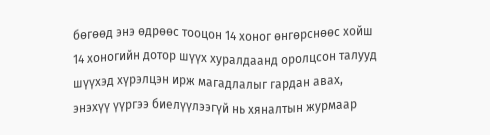бөгөөд энэ өдрөөс тооцон 14 хоног өнгөрснөөс хойш 14 хоногийн дотор шүүх хуралдаанд оролцсон талууд шүүхэд хүрэлцэн ирж магадлалыг гардан авах, энэхүү үүргээ биелүүлээгүй нь хяналтын журмаар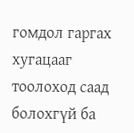гомдол гаргах хугацааг тоолоход саад болохгүй ба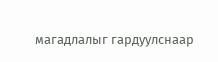магадлалыг гардуулснаар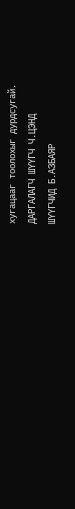хугацааг тоолохыг дурдсугай.
ДАРГАЛАГЧ ШҮҮГЧ Ч.ЦЭНД
ШҮҮГЧИД Б.АЗБАЯР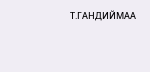Т.ГАНДИЙМАА